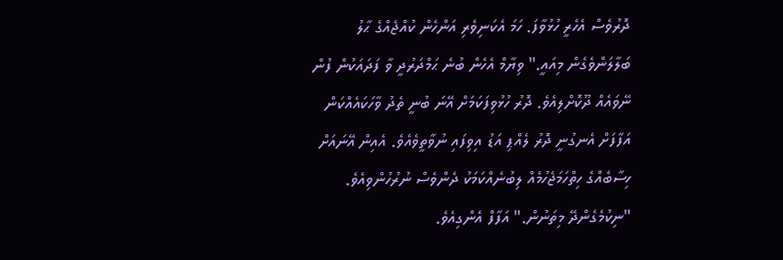ދޮރުވެސް އެހެރީ ހުޅުވާފަ. ހަމަ އެކަނިވެރި އަންހެން ކުއްޖެއްގެ ޙާލު
ބަލާލަންވެގެން މިއައީ." ވިޔާމް އެހެން ބުނެ ޙަމްދަރުދީ ވާ ފަދައަކުން ފުން
ނޭވައެއް ދޫކޮށްލިއެވެ. ދޮރު ހުޅުވިފަކަމަށް އޭނަ ބުނީ ތެދު ވާހަކައެއްކަން
އަފާފަށް އެނގުނީ ދޮރު ލެއްޕި އަޑު އިވިފައި ނުވާތީވެއެވެ. އެއިން އޭނައަށް
ހިސާބެއްގެ ހިތްހަމަޖެހުމެއް ލިބުނެއްކަމަކު ދެންވެސް ނުރުހުންވިއެވެ.
"ނިކުމެގެންދޭ މިތަނުން." އަފާފް އެންގިއެވެ.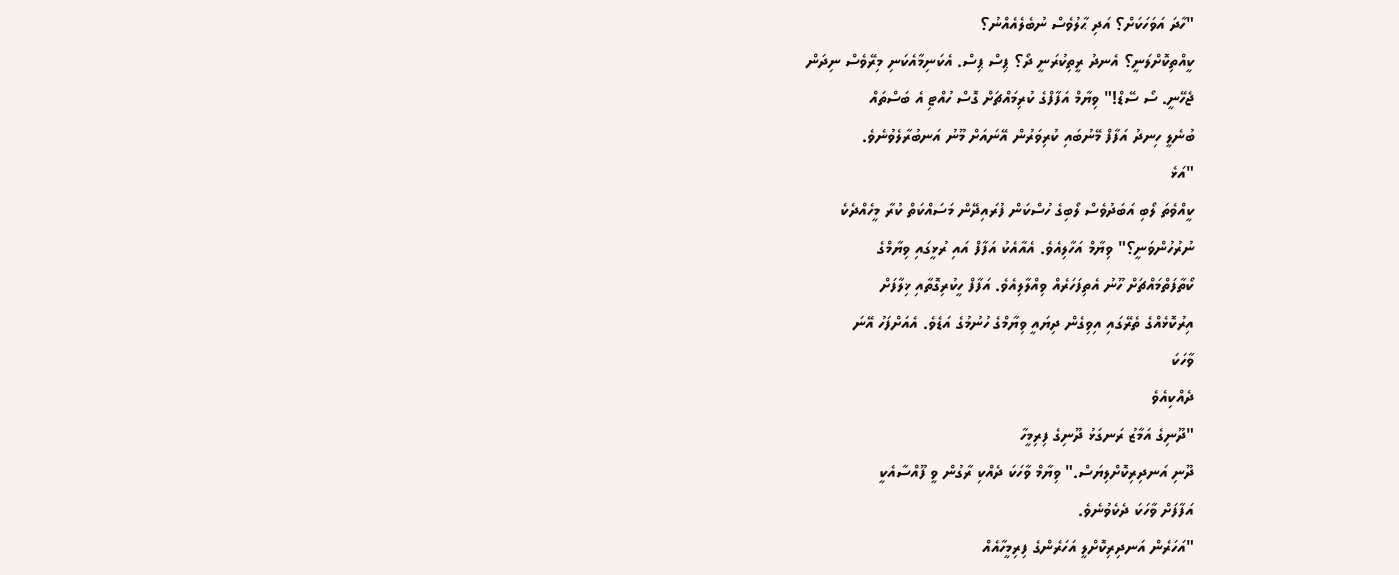"ހާދަ އަވަހަކަށް؟ އަދި ޙާލުވެސް ނުބެލެއެއްނު؟
ކީއްތިކޮށްލަނީ؟ އެނދު ރީތިކުރަނީ ދޯ؟ ޕިސް ޕިސް. އެކަނިމާއެކަނި މިރޭވެސް ނިދަން
ޖެހޭނީ. ސޯ ސޭޑް!" ވިޔާމް އަފާފްގެ ކުރިމައްޗަށް ގޮސް ހުއްޓި އެ ބަސްތައް
ބުނެލީ ހިނދު އަފާފް މޭނުބައި ކުރިވަރުން އޭނައަށް މޫނު އަނބުރާލެވުނެވެ.
"އަޅެ
ކީއްވެތަ ލޯބި އަބަދުވެސް ލޯބިގެ ހުސްކަން ފުރައިދޭން މަސައްކަތް ކުރާ މީހެއްދެކެ
ނުރުހުންވަނީ؟" ވިޔާމް އަހާލިއެވެ. އެއާއެކު އަފާފް އައި ރުޅީގައި ވިޔާމްގެ
ކޯތާފަތްމައްޗަށް ހޫނު އެތިފަހަރެއް ވިއްލާލިއެވެ. އަފާފް ހީކުރިގޮތާއި ޚިލާފަށް
އިރުކޮޅެއްގެ ތެރޭގައި އިވިގެން ދިޔައީ ވިޔާމްގެ ހުނުމުގެ އަޑެވެ. އެއަށްފަހު އޭނަ
ވާހަކަ
ދެއްކިއެވެ
"ދޫނިގެ އަމާޒު ރަނގަޅު ދޫނިގެ ފިރިމީހާ
ދޫނި އަނދިރިކޮށްލިޔަސް." ވިޔާމް ވާހަކަ ދެއްކި ރާގުން ވީ ފޫއްސާއެކީ
އަފާފަށް ވާހަކަ ދެކެވުނެވެ.
"އަހަރެން އަނދިރިކޮށްލީ އަހަރެންގެ ފިރިމީހާއެއް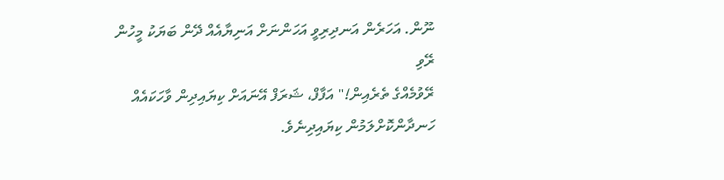ނޫން. އަހަރެން އަނދިރިވީ އަހަންނަށް އަނިޔާއެއް ދޭން ބަޔަކު މީހުން ރޭވި
ރޭވުމެއްގެ ތެރެއިން!" އަފާފް، ޝަރަފް އޭނައަށް ކިޔައިދިން ވާހަކައެއް
ހަނދާންކޮށްލަމުން ކިޔައިދިނެވެ.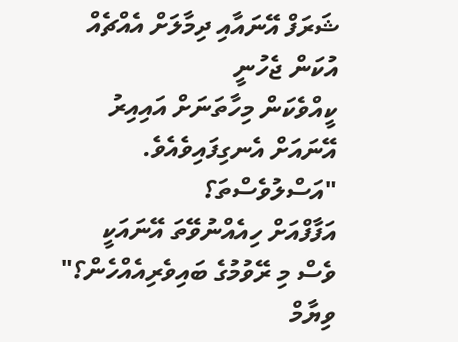ޝަރަފް އޭނައާއި ދިމާލަށް އެއްޗެއް އުކަން ޖެހުނީ
ކީއްވެކަން މިހާތަނަށް އައިއިރު އޭނައަށް އެނގިފައިވެއެވެ.
"އަސްލުވެސްތަ؟
އަފާފްއަށް ހިއެއްނުވޭތަ އޭނައަކީ ވެސް މި ރޭވުމުގެ ބައިވެރިއެއްހެން؟"
ވިޔާމް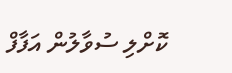ކޮށްލި ސުވާލުން އަފާފް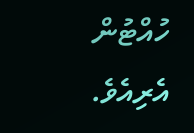ހުއްޓުން އެރިއެވެ.